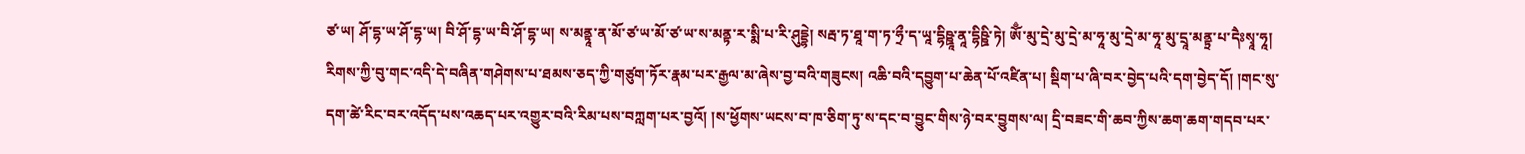ཙ་ཡ། ཤོ་དྷ་ཡ་ཤོ་དྷ་ཡ། བི་ཤོ་དྷ་ཡ་བི་ཤོ་དྷ་ཡ། ས་མནྟཱ་ན་མོ་ཙ་ཡ་མོ་ཙ་ཡ་ས་མནྟ་ར་སྨི་པ་རི་ཤུདྡྷེ། སརྦ་ཏ་ཐཱ་ག་ཏ་ཧྲྀ་ད་ཡཱ་དྷིཥྛཱ་ནཱ་དྷིཥྛི་ཏེ། ཨོྃ་མུ་དྲེ་མུ་དྲེ་མ་ཧཱ་མུ་དྲེ་མ་ཧཱ་མུ་དྲཱ་མནྟྲ་པ་དཻཿསྭཱ་ཧཱ། རིགས་ཀྱི་བུ་གང་འདི་དེ་བཞིན་གཤེགས་པ་ཐམས་ཅད་ཀྱི་གཙུག་ཏོར་རྣམ་པར་རྒྱལ་མ་ཞེས་བྱ་བའི་གཟུངས། འཆི་བའི་དབྱུག་པ་ཆེན་པོ་འཛིན་པ། སྡིག་པ་ཞི་བར་བྱེད་པའི་དག་བྱེད་དོ། །གང་སུ་དག་ཚེ་རིང་བར་འདོད་པས་འཆད་པར་འགྱུར་བའི་རིམ་པས་བཀླག་པར་བྱའོ། །ས་ཕྱོགས་ཡངས་བ་ཁ་ཅིག་ཏུ་ས་དང་བ་བྱུང་གིས་ཉེ་བར་བྱུགས་ལ། དྲི་བཟང་གི་ཆབ་ཀྱིས་ཆག་ཆག་གདབ་པར་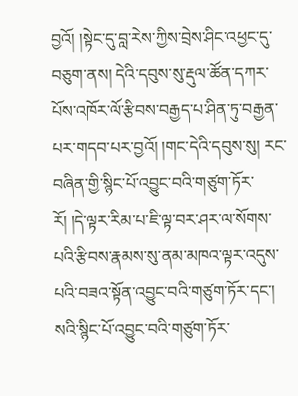བྱའོ། །སྟེང་དུ་བླ་རེས་ཀྱིས་བྲེས་ཤིང་འཕྱང་དུ་བཅུག་ནས། དེའི་དབུས་སུ་རྡུལ་ཚོན་དཀར་པོས་འཁོར་ལོ་རྩིབས་བརྒྱད་པ་ཤིན་ཏུ་བརྒྱན་པར་གདབ་པར་བྱའོ། །གང་དེའི་དབུས་སུ། རང་བཞིན་གྱི་སྙིང་པོ་འབྱུང་བའི་གཙུག་ཏོར་རོ། །དེ་ལྟར་རིམ་པ་ཇི་ལྟ་བར་ཤར་ལ་སོགས་པའི་རྩིབས་རྣམས་སུ་ནམ་མཁའ་ལྟར་འདུས་པའི་བཟའ་སྟོན་འབྱུང་བའི་གཙུག་ཏོར་དང་། སའི་སྙིང་པོ་འབྱུང་བའི་གཙུག་ཏོར་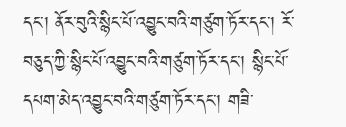དང་། ནོར་བུའི་སྙིང་པོ་འབྱུང་བའི་གཙུག་ཏོར་དང་། རོ་བཅུད་ཀྱི་སྙིང་པོ་འབྱུང་བའི་གཙུག་ཏོར་དང་། སྙིང་པོ་དཔག་མེད་འབྱུང་བའི་གཙུག་ཏོར་དང་། གཟི་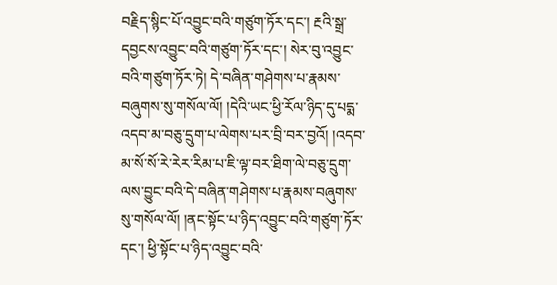བརྗིད་སྙིང་པོ་འབྱུང་བའི་གཙུག་ཏོར་དང་། རྔའི་སྒྲ་དབྱངས་འབྱུང་བའི་གཙུག་ཏོར་དང་། སེར་བུ་འབྱུང་བའི་གཙུག་ཏོར་ཏེ། དེ་བཞིན་གཤེགས་པ་རྣམས་བཞུགས་སུ་གསོལ་ལོ། །དེའི་ཡང་ཕྱི་རོལ་ཉིད་དུ་པདྨ་འདབ་མ་བཅུ་དྲུག་པ་ལེགས་པར་བྲི་བར་བྱའོ། །འདབ་མ་སོ་སོ་རེ་རེར་རིམ་པ་ཇི་ལྟ་བར་ཐིག་ལེ་བཅུ་དྲུག་ལས་བྱུང་བའི་དེ་བཞིན་གཤེགས་པ་རྣམས་བཞུགས་སུ་གསོལ་ལོ། །ནང་སྟོང་པ་ཉིད་འབྱུང་བའི་གཙུག་ཏོར་དང་། ཕྱི་སྟོང་པ་ཉིད་འབྱུང་བའི་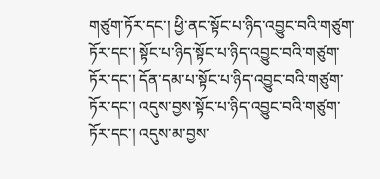གཙུག་ཏོར་དང་། ཕྱི་ནང་སྟོང་པ་ཉིད་འབྱུང་བའི་གཙུག་ཏོར་དང་། སྟོང་པ་ཉིད་སྟོང་པ་ཉིད་འབྱུང་བའི་གཙུག་ཏོར་དང་། དོན་དམ་པ་སྟོང་པ་ཉིད་འབྱུང་བའི་གཙུག་ཏོར་དང་། འདུས་བྱས་སྟོང་པ་ཉིད་འབྱུང་བའི་གཙུག་ཏོར་དང་། འདུས་མ་བྱས་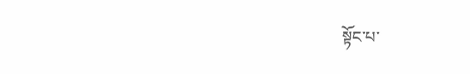སྟོང་པ་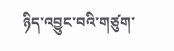ཉིད་འབྱུང་བའི་གཙུག་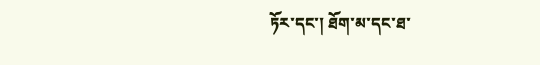ཏོར་དང་། ཐོག་མ་དང་ཐ་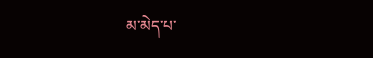མ་མེད་པ་